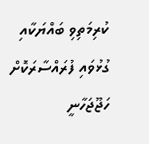ކުރިމަތިވި ބައްޔަކާއި ގުޅުވައި ފުރައްސާރަކޮށް ހަޖޫޖަހާނީ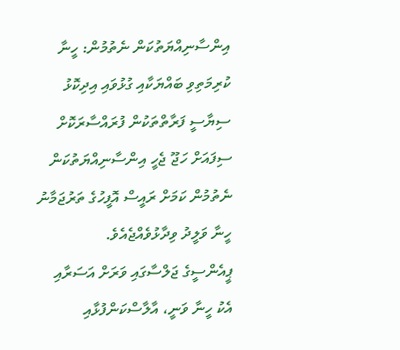އިންސާނިއްޔަތުކަން ނެތުމުން: ހީނާ
ކުރިމަތިވި ބައްޔަކާއި ގުޅުވައި އިދިކޮޅު ސިޔާސީ ފަރާތްތަކުން ފުރައްސާރަކޮށް ސިފައަށް ހަޖޫ ޖެހީ އިންސާނިއްޔަތުކަން ނެތުމުން ކަމަށް ރައީސް އޮފީހުގެ ތަރުޖަމާނު ހީނާ ވަލީދު ވިދާޅުވެއްޖެއެވެ.
ޕީއެންސީގެ ޖަލްސާގައި ވަރަށް އަސަރާއި އެކު ހީނާ ވަނީ، އާލާސްކަންފުޅާއި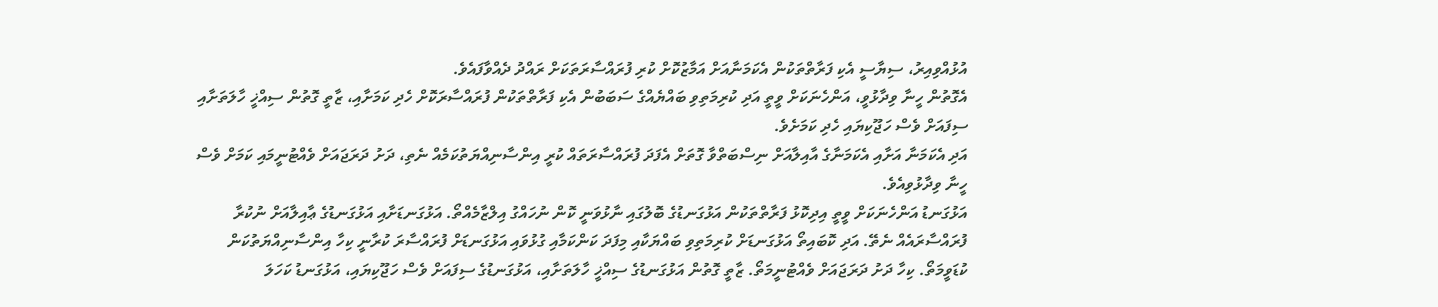އުޅުއްވިއިރު، ސިޔާސީ އެކި ފަރާތްތަކުން އެކަމަނާއަށް އަމާޒުކޮށް ކުރި ފުރައްސާރަތަކަށް ރައްދު ދެއްވާފައެވެ.
އެގޮތުން ހީނާ ވިދާޅުވީ، އަންހެނަކަށް ވީތީ އަދި ކުރިމަތިވި ބައްޔެއްގެ ސަބަބުން އެކި ފަރާތްތަކުން ފުރައްސާރަކޮށް ހެދި ކަމަށާއި، ޒާތީ ގޮތުން ސިއްޚީ ހާލަތަށާއި ސިފައަށް ވެސް ހަޖޫކިޔައި ހެދި ކަމަށެވެ.
އަދި އެކަމަނާ އަށާއި އެކަމަނާގެ އާއިލާއަށް ނިސްބަތްވާ ގޮތަށް އެފަދަ ފުރައްސާރަތައް ކުރީ އިންސާނިއްޔަތުކަމެއް ނެތި، ދަށު ދަރަޖައަށް ވެއްޓުނީމައި ކަމަށް ވެސް ހީނާ ވިދާޅުވިއެވެ.
އަޅުގަނޑު އަންހެނަކަށް ވީތީ އިދިކޮޅު ފަރާތްތަކުން އަޅުގަނޑުގެ ބޮލުގައި ނާޅުވަނީ ކޮން ނުހައްގު އިލްޒާމެއްތޯ. އަޅުގަނޑަށާއި އަޅުގަނޑުގެ ޢާއިލާއަށް ނުކުރާ ފުރައްސާރައެއް ނެތޭ. އަދި ކޮބައިތޯ އަޅުގަނޑަށް ކުރިމަތިވި ބައްޔަކާއި މިފަދަ ކަންކަމާއި ގުޅުވައި އަޅުގަނޑަށް ފުރައްސާރަ ކުރާނީ ކިހާ އިންސާނިއްޔަތުކަން ކުޑަވީމަތޯ. ކިހާ ދަށު ދަރަޖައަށް ވެއްޓުނީމަތޯ. ޒާތީ ގޮތުން އަޅުގަނޑުގެ ސިއްޚީ ހާލަތަށާއި، އަޅުގަނޑުގެ ސިފައަށް ވެސް ހަޖޫކިޔައި، އަޅުގަނޑު ކަހަލަ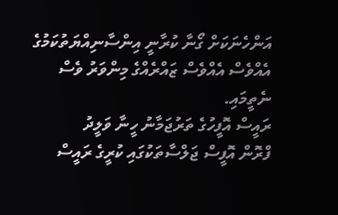އަންހެނަކަށް ގޯނާ ކުރާނީ އިންސާނިއްޔަތުކަމުގެ އެއްވެސް އެއްވެސް ޒައްރެއްގެ މިންވަރު ވެސް ނެތީމައި.
ރައީސް އޮފީހުގެ ތަރުޖަމާނު ހީނާ ވަލީދު
ފްރޮން އޮފީސް ޖަލްސާތަކުގައި ކުރީގެ ރައީސް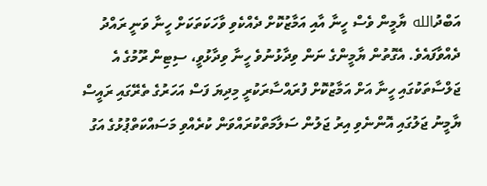އަބްދުالله ޔާމީން ވެސް ހީނާ އާއި އަމާޒުކޮށް ދެއްކެވި ވާހަކަތަކަށް ހީނާ ވަނީ ރައްދު ދެއްވާފައެވެ. އެގޮތުން ޔާމީންގެ ނަން ވިދާޅުނުވެ ހީނާ ވިދާޅުވީ، ސިޓިން ރޫމުގެ އެ ޖަލްސާތަކުގައި ހީނާ އަށް އަމާޒުކޮށް ފުރައްސާރަކުރީ މިދިޔަ ފަސް އަހަރުގެ ތެރޭގައި ރައީސް ޔާމީނު ޖަލުގައި އޮންނެވި އިރު ޖަލުން ސަލާމަތްކުރައްވަން ކުރެއްވި މަސައްކަތްޕުޅުގެ އަގު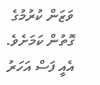ވަޒަން ކުރުމުގެ ގޮތުން ކަމަށެވެ.
އެއީ ފަސް އަހަރު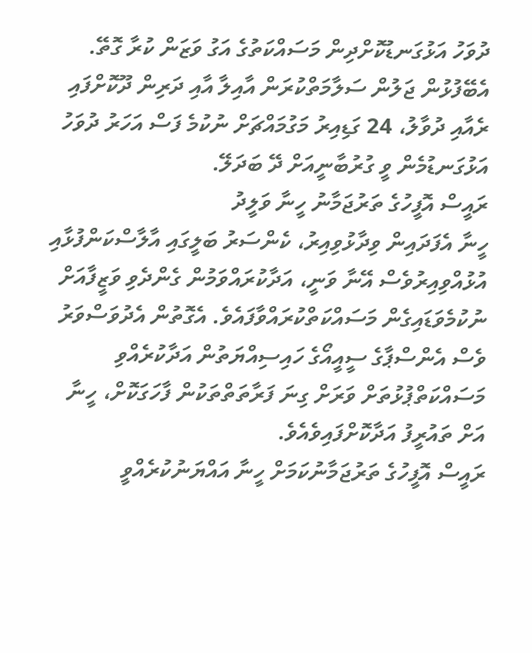ދުވަހު އަޅުގަނޑުކޮށްދިން މަސައްކަތުގެ އަގު ވަޒަން ކުރާ ގޮތޭ. އެބޭފުޅުން ޖަލުން ސަލާމަތްކުރަން އާއިލާ އާއި ދަރިން ދޫކޮށްފައި ރެއާއި ދުވާލު، 24 ގަޑިއިރު މަގުމައްޗަށް ނުކުމެ ފަސް އަހަރު ދުވަހު އަޅުގަނޑުމެން ވީ ގުރުބާނީއަށް ދޭ ބަދަލޭ.
ރައީސް އޮފީހުގެ ތަރުޖަމާނު ހީނާ ވަލީދު
ހީނާ އެފަދައިން ވިދާޅުވިއިރު، ކެންސަރު ބަލީގައި އާލާސްކަންފުޅާއި އުޅުއްވިއިރުވެސް އޭނާ ވަނީ، އަދާކުރައްވަމުން ގެންދެވި ވަޒީފާއަށް ނުކުމެވަޑައިގެން މަސައްކަތްކުރައްވާފައެވެ. އެގޮތުން އެދުވަސްވަރު ވެސް އެންސްޕާގެ ސީއީއޯގެ ހައިސިއްޔަތުން އަދާކުރެއްވި މަސައްކަތްޕުޅުތަށް ވަރަށް ގިނަ ފަރާތަތްތަކުން ފާހަގަކޮށް، ހީނާ އަށް ތައުރީފު އަދާކޮށްފައިވެއެވެ.
ރައީސް އޮފީހުގެ ތަރުޖަމާނުކަމަށް ހީނާ އައްޔަނުކުރެއްވީ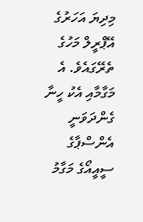މިދިޔަ އަހަރުގެ އޭޕްރީލް މަހުގެ ތެރޭގައެވެ. އެ މަގާމާއި އެކު ހީނާ ގެންދަވަނީ އެންސްޕާގެ ސީއީއޯގެ މަގާމު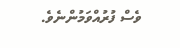ވެސް ފުރުއްވަމުންނެވެ.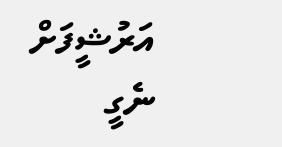އަރުޝީފަށް ނެގީ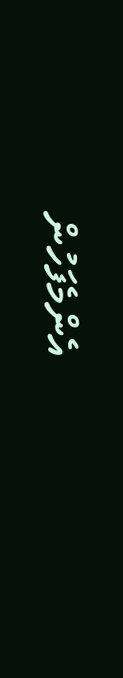އެންމެފަހުން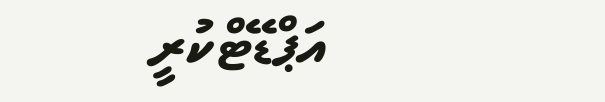އަޕްޑޭޓްކުރީ